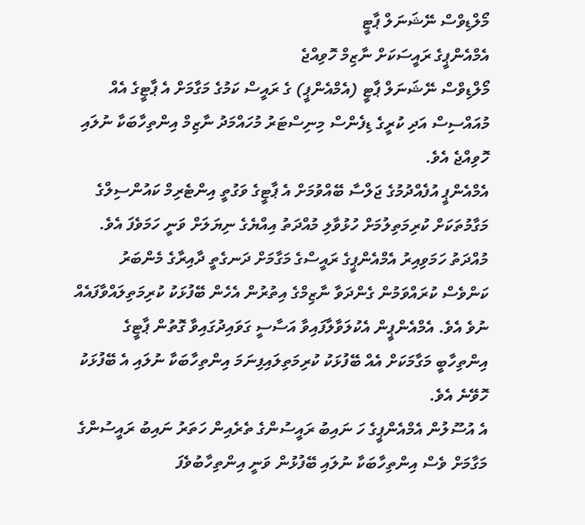މޯލްޑިވްސް ނޭޝަނަލް ޕާޓީ
އެމްއެންޕީގެ ރައީސަކަށް ނާޒިމް ހޮވިއްޖެ
މޯލްޑިވްސް ނޭޝަނަލް ޕާޓީ (އެމްއެންޕީ) ގެ ރައީސް ކަމުގެ މަގާމަށް އެ ޕާޓީގެ އެއް މުއައްސިސް އަދި ކުރީގެ ޑިފެންސް މިނިސްޓަރު މުހައްމަދު ނާޒިމް އިންތިހާބަކާ ނުލައި ހޮވިއްޖެ އެވެ.
އެމްއެންޕީ އުފެއްދުމުގެ ޖަލްސާ ބޭއްވުމަށް އެ ޕާޓީގެ ވަގުތީ އިންޓެރިމް ކައުންސިލްގެ މަގާމުތަކަށް ކުރިމަތިލުމަށް ހުޅުވާލި މުއްދަތު އިއްޔެގެ ނިޔަލަށް ވަނީ ހަމަވެފަ އެވެ.
މުއްދަތު ހަމަވިއިރު އެމްއެންޕީގެ ރައީސްގެ މަގާމަށް ދަނގެތީ ދާއިރާގެ މެންބަރު ކަންވެސް ކުރައްވަމުން ގެންދަވާ ނާޒިމްގެ އިތުރުން އެހެން ބޭފުޅަކު ކުރިމަތިލައްވާފައެއް ނުވެ އެވެ. އެމްއެންޕީން އެކުލަވާލާފައިވާ އަސާސީ ގަވައިދުގައިވާ ގޮތުން ޕާޓީގެ އިންތިހާބީ މަގާމަކަށް އެއް ބޭފުޅަކު ކުރިމަތިލައިފިނަމަ އިންތިހާބަކާ ނުލައި އެ ބޭފުޅަކު ހޮވޭނެ އެވެ.
އެ އުސޫލުން އެމްއެންޕީގެ ހަ ނައިބު ރައީސުންގެ ތެރެއިން ހަތަރު ނައިބު ރައީސުންގެ މަގާމަށް ވެސް އިންތިހާބަކާ ނުލައި ބޭފުޅުން ވަނީ އިންތިހާބުވެފަ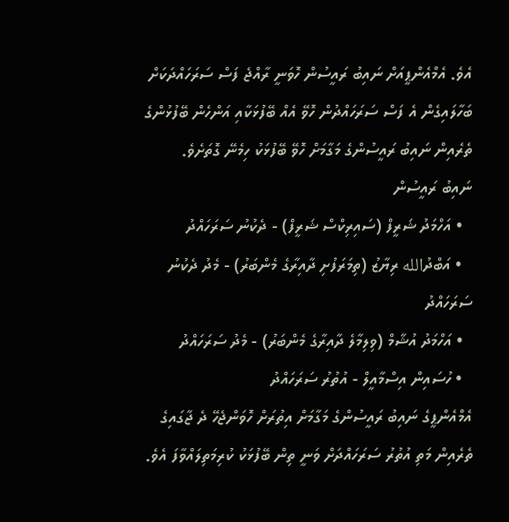އެވެ. އެމްއެންޕީއަށް ނައިބު ރައީސުން ހޮވަނީ ރާއްޖެ ފަސް ސަރަހައްދަކަށް ބަހާލައިގެން އެ ފަސް ސަރަހައްދުން ހޮވޭ އެއް ބޭފުޅަކާއި އަންހެން ބޭފުޅުންގެ ތެރެއިން ނައިބު ރައީސުންގެ މަގާމަށް ހޮވޭ ބޭފުޅަކު ހިމެނޭ ގޮތަށެވެ.
ނައިބު ރައީސުން
  • އަހްމަދު ޝަރީފް (ސައިރިކްސް ޝަރީފް) - ދެކުނު ސަރަހައްދު
  • އަބްދުالله ރިޔާޒު (ތިމަރަފުށި ދާއިރާގެ މެންބަރު) - މެދު ދެކުނު ސަރަހައްދު
  • އަހްމަދު އުޝާމް (ވިލިމާލެ ދާއިރާގެ މެންބަރު) - މެދު ސަރަހައްދު
  • ހުސައިން އިސްމާއީލް - އުތުރު ސަރަހައްދު
އެމްއެންޕީގެ ނައިބު ރައީސުންގެ މަގާމަށް އިތުރަށް ހޮވަންޖެހޭ ދެ ޖާގައިގެ ތެރެއިން މަތި އުތުރު ސަރަހައްދަށް ވަނީ ތިން ބޭފުޅަކު ކުރިމަތިލައްވާފަ އެވެ.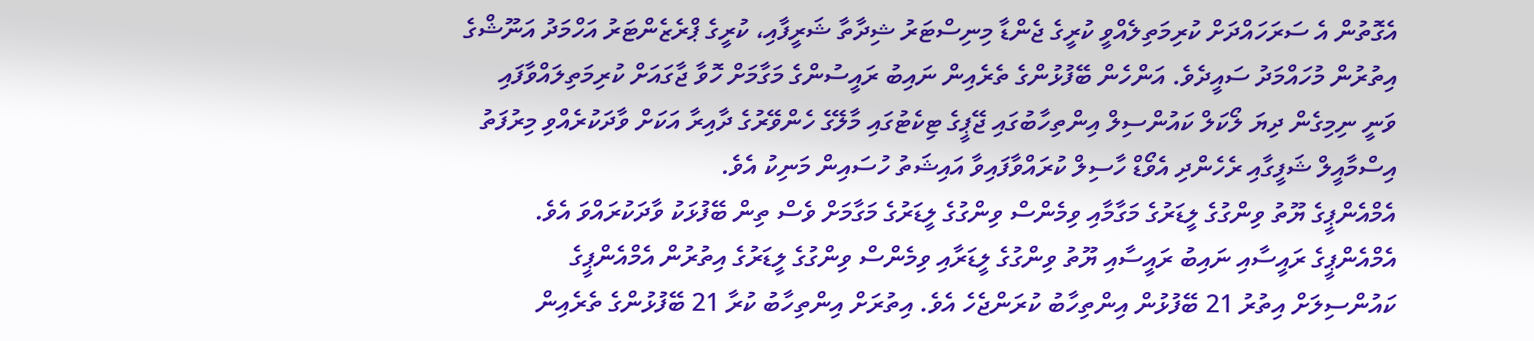އެގޮތުން އެ ސަރަހައްދަށް ކުރިމަތިލެއްވީ ކުރީގެ ޖެންޑާ މިނިސްޓަރު ޝިދާތާ ޝަރީފާއި، ކުރީގެ ޕްރެޒެންޓަރު އަހްމަދު އަނޫޝްގެ އިތުރުން މުހައްމަދު ސައީދެވެ. އަންހެން ބޭފުޅުންގެ ތެރެއިން ނައިބު ރައީސުންގެ މަގާމަށް ހޮވާ ޖާގައަށް ކުރިމަތިލައްވާފައި ވަނީ ނިމިގެން ދިޔަ ލޯކަލް ކައުންސިލް އިންތިހާބުގައި ޖޭޕީގެ ޓިކެޓުގައި މާލޭގެ ހެންވޭރުގެ ދާއިރާ އަކަށް ވާދަކުރެއްވި މިރުފަތު އިސްމާއީލް ޝަފީގާއި ރެހެންދި އެވޯޑް ހާސިލް ކުރައްވާފައިވާ އައިޝަތު ހުސައިން މަނިކު އެވެ.
އެމްއެންޕީގެ ޔޫތު ވިންގުގެ ލީޑަރުގެ މަގާމާއި ވިމެންސް ވިންގުގެ ލީޑަރުގެ މަގާމަށް ވެސް ތިން ބޭފުޅަކު ވާދަކުރައްވަ އެވެ.
އެމްއެންޕީގެ ރައީސާއި ނައިބު ރައީސާއި ޔޫތު ވިންގުގެ ލީޑަރާއި ވިމެންސް ވިންގުގެ ލީޑަރުގެ އިތުރުން އެމްއެންޕީގެ ކައުންސިލަށް އިތުރު 21 ބޭފުޅުން އިންތިހާބު ކުރަންޖެހެ އެވެ. އިތުރަށް އިންތިހާބު ކުރާ 21 ބޭފުޅުންގެ ތެރެއިން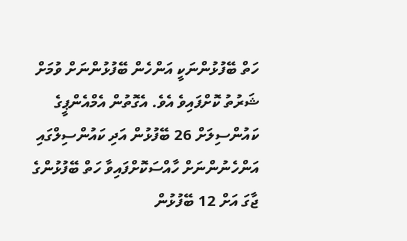ހަތް ބޭފުޅުންނަކީ އަންހެން ބޭފުޅުންނަށް ވުމަށް ޝަރުތު ކޮށްފައިވެ އެވެ. އެގޮތުން އެމްއެންޕީގެ ކައުންސިލަށް 26 ބޭފުޅުން އަދި ކައުންސިލްގައި އަންހެނުންނަށް ހާއްސަކޮށްފައިވާ ހަތް ބޭފުޅުންގެ ޖާގަ އަށް 12 ބޭފުޅުން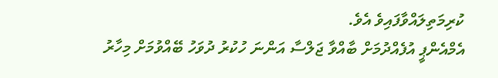ކުރިމަތިލައްވާފައިވެ އެވެ.
އެމްއެންޕީ އުފެއްދުމަށް ބާއްވާ ޖަލްސާ އަންނަ ހުކުރު ދުވަހު ބޭއްވުމަށް މިހާރު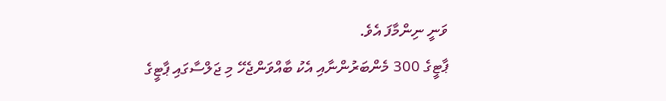ވަނީ ނިންމާފަ އެވެ.
ޕާޓީގެ 300 މެންބަރުންނާއި އެކު ބާއްވަންޖެހޭ މި ޖަލްސާގައި ޕާޓީގެ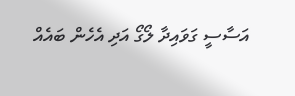އަސާސީ ގަވައިދާ ލޯގޯ އަދި އެހެން ބައެއް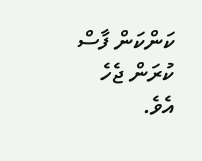ކަންކަން ފާސް ކުރަން ޖެހެ އެވެ.